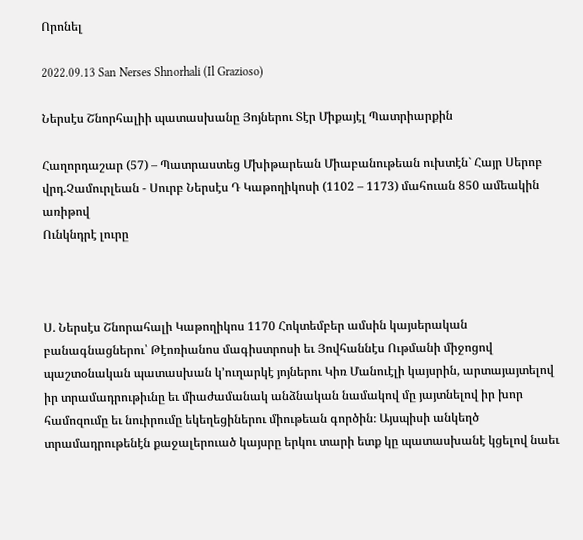Որոնել

2022.09.13 San Nerses Shnorhali (Il Grazioso)

Ներսէս Շնորհալիի պատասխանը Յոյներու Տէր Միքայէլ Պատրիարքին

Հաղորդաշար (57) – Պատրաստեց Մխիթարեան Միաբանութեան ուխտէն` Հայր Սերոբ վրդ.Չամուրլեան - Սուրբ Ներսէս Դ Կաթողիկոսի (1102 – 1173) մահուան 850 ամեակին առիթով
Ունկնդրէ լուրը



Ս. Ներսէս Շնորահալի Կաթողիկոս 1170 Հոկտեմբեր ամսին կայսերական բանագնացներու՝ Թէոռիանոս մագիստրոսի եւ Յովհաննէս Ութմանի միջոցով պաշտօնական պատասխան կ՚ուղարկէ յոյներու Կիռ Մանուէլի կայսրին, արտայայտելով իր տրամադրութիւնը եւ միաժամանակ անձնական նամակով մը յայտնելով իր խոր համոզումը եւ նուիրումը եկեղեցիներու միութեան գործին։ Այսպիսի անկեղծ տրամադրութենէն քաջալերուած կայսրը երկու տարի ետք կը պատասխանէ կցելով նաեւ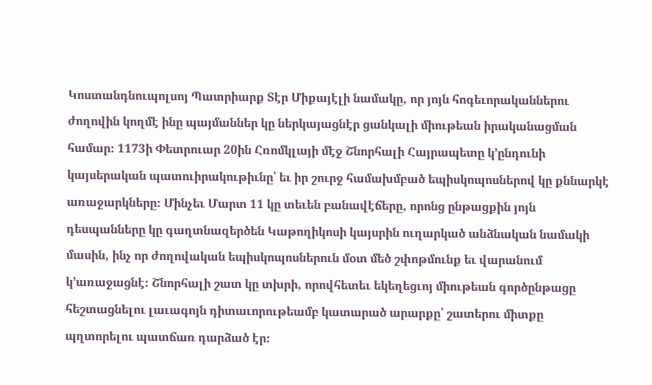Կոստանդնուպոլսոյ Պատրիարք Տէր Միքայէլի նամակը, որ յոյն հոգեւորականներու ժողովին կողմէ ինը պայմաններ կը ներկայացնէր ցանկալի միութեան իրականացման համար։ 1173ի Փետրուար 20ին Հռոմկլայի մէջ Շնորհալի Հայրապետը կ՚ընդունի կայսերական պատուիրակութիւնը՝ եւ իր շուրջ համախմբած եպիսկոպոսներով կը քննարկէ առաջարկները։ Մինչեւ Մարտ 11 կը տեւեն բանավէճերը, որոնց ընթացքին յոյն դեսպանները կը գաղտնազերծեն Կաթողիկոսի կայսրին ուղարկած անձնական նամակի մասին, ինչ որ ժողովական եպիսկոպոսներուն մօտ մեծ շփոթմունք եւ վարանում կ՚առաջացնէ։ Շնորհալի շատ կը տխրի, որովհետեւ եկեղեցւոյ միութեան գործընթացը հեշտացնելու լաւագոյն դիտաւորութեամբ կատարած արարքը՝ շատերու միտքը պղտորելու պատճառ դարձած էր։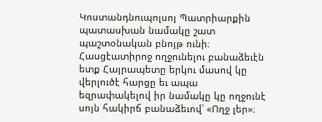Կոստանդնուպոլսոյ Պատրիարքին պատասխան նամակը շատ պաշտօնական բնոյթ ունի։ Հասցէատիրոջ ողջունելու բանաձեւէն ետք Հայրապետը երկու մասով կը վերլուծէ հարցը եւ ապա եզրափակելով իր նամակը կը ողջունէ սոյն հակիրճ բանաձեւով՝ «Ողջ լեր»։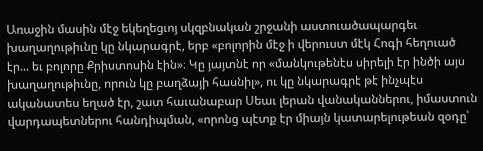Առաջին մասին մէջ եկեղեցւոյ սկզբնական շրջանի աստուածապարգեւ խաղաղութիւնը կը նկարագրէ, երբ «բոլորին մէջ ի վերուստ մէկ Հոգի հեղուած էր... եւ բոլորը Քրիստոսին էին»։ Կը յայտնէ որ «մանկութենէս սիրելի էր ինծի այս խաղաղութիւնը, որուն կը բաղձայի հասնիլ», ու կը նկարագրէ թէ ինչպէս ականատես եղած էր, շատ հաւանաբար Սեաւ լերան վանականներու, իմաստուն վարդապետներու հանդիպման, «որոնց պէտք էր միայն կատարելութեան զօդը՝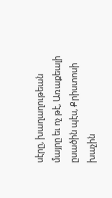սէրը, խաղաղութեան մայրը եւ ոչ թէ, Առաքեալի ըսածին պէս, Քրիստոսի խաչին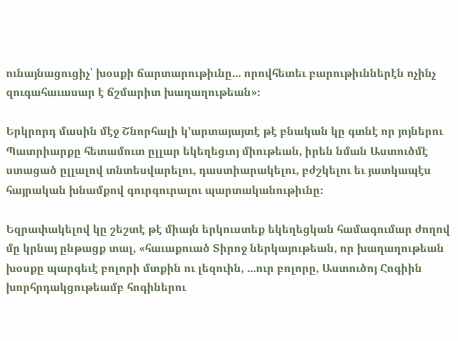ունայնացուցիչ՝ խօսքի ճարտարութիւնը... որովհետեւ բարութիւններէն ոչինչ զուգահաւասար է ճշմարիտ խաղաղութեան»։

Երկրորդ մասին մէջ Շնորհալի կ՚արտայայտէ թէ բնական կը գտնէ որ յոյներու Պատրիարքը հետամուտ ըլլար եկեղեցւոյ միութեան, իրեն նման Աստուծմէ ստացած ըլլալով տնտեսվարելու, դաստիարակելու, բժշկելու եւ յատկապէս հայրական խնամքով գուրգուրալու պարտականութիւնը։

Եզրափակելով կը շեշտէ թէ միայն երկուստեք եկեղեցկան համագումար ժողով մը կրնայ ընթացք տալ, «հաւաքուած Տիրոջ ներկայութեան, որ խաղաղութեան խօսքը պարգեւէ բոլորի մտքին ու լեզուին, ...ուր բոլորը, Աստուծոյ Հոգիին խորհրդակցութեամբ հոգիներու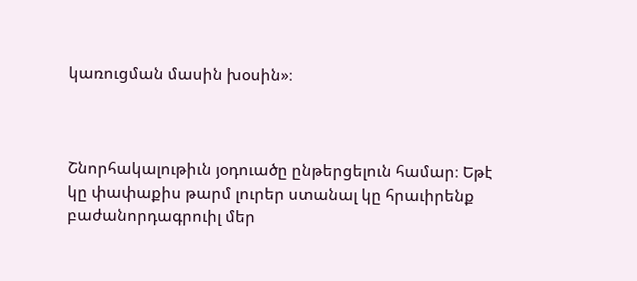կառուցման մասին խօսին»։



Շնորհակալութիւն յօդուածը ընթերցելուն համար։ Եթէ կը փափաքիս թարմ լուրեր ստանալ կը հրաւիրենք բաժանորդագրուիլ մեր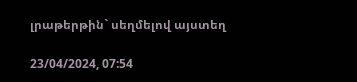լրաթերթին` սեղմելով այստեղ

23/04/2024, 07:54